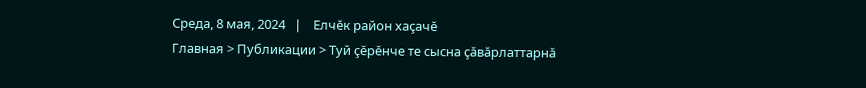Среда, 8 мая, 2024   |    Елчĕк район хаçачĕ
Главная > Публикации > Туй çĕрĕнче те сысна çăвăрлаттарнă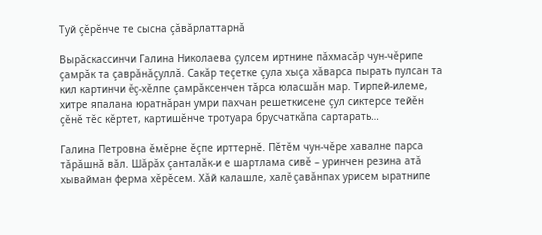Туй çĕрĕнче те сысна çăвăрлаттарнă

Вырăскассинчи Галина Николаева çулсем иртнине пăхмасăр чун-чĕрипе çамрăк та çаврăнăçуллă. Сакăр теçетке çула хыçа хăварса пырать пулсан та кил картинчи ĕç-хĕлпе çамрăксенчен тăрса юласшăн мар. Тирпей-илеме, хитре япалана юратнăран умри пахчан решеткисене çул сиктерсе тейĕн çĕнĕ тĕс кĕртет, картишĕнче тротуара брусчаткăпа сартарать…

Галина Петровна ĕмĕрне ĕçпе ирттернĕ. Пĕтĕм чун-чĕре хавалне парса тăрăшнă вăл. Шăрăх çанталăк-и е шартлама сивĕ – уринчен резина атă хывайман ферма хĕрĕсем. Хăй калашле, халĕ çавăнпах урисем ыратнипе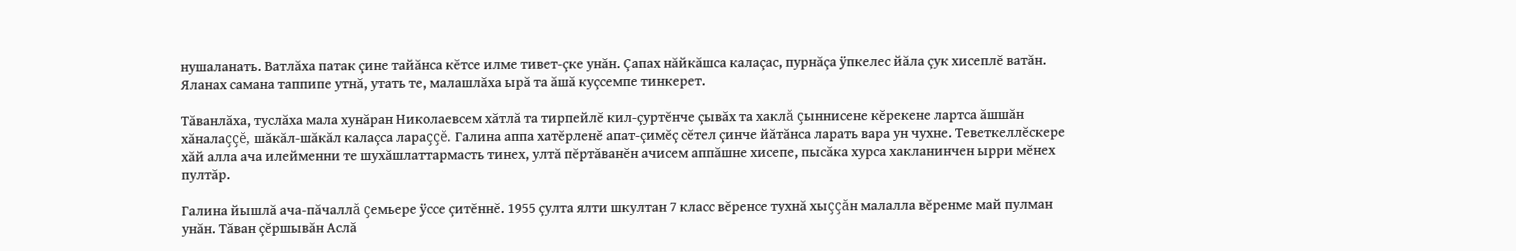нушаланать. Ватлăха патак çине тайăнса кĕтсе илме тивет-çке унăн. Çапах нăйкăшса калаçас, пурнăçа ÿпкелес йăла çук хисеплĕ ватăн. Яланах самана таппипе утнă, утать те, малашлăха ырă та ăшă куçсемпе тинкерет.

Тăванлăха, туслăха мала хунăран Николаевсем хăтлă та тирпейлĕ кил-çуртĕнче çывăх та хаклă çыннисене кĕрекене лартса ăшшăн хăналаççĕ, шăкăл-шăкăл калаçса лараççĕ. Галина аппа хатĕрленĕ апат-çимĕç сĕтел çинче йăтăнса ларать вара ун чухне. Теветкеллĕскере хăй алла ача илейменни те шухăшлаттармасть тинех, ултă пĕртăванĕн ачисем аппăшне хисепе, пысăка хурса хакланинчен ырри мĕнех пултăр.

Галина йышлă ача-пăчаллă çемьере ÿссе çитĕннĕ. 1955 çулта ялти шкултан 7 класс вĕренсе тухнă хыççăн малалла вĕренме май пулман унăн. Тăван çĕршывăн Аслă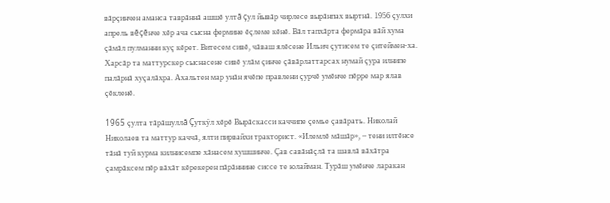вăрçинчен аманса таврăннă ашшĕ ултă çул йывăр чирлесе вырăнпах выртнă. 1956 çулхи апрель вĕçĕнче хĕр ача сысна фермине ĕçлеме кĕнĕ. Вăл тапхăрта фермăра вăй хума çăмăл пулманни куç кĕрет. Витесем сивĕ, чăваш ялĕсене Ильич çутисем те çитеймен-ха. Харсăр та маттурскер сыснасене сивĕ улăм çинче çăвăрлаттарсах нумай çура илнипе палăрнă хуçалăхра. Ахальтен мар унăн ячĕпе правлени çурчĕ умĕнче пĕрре мар ялав çĕкленĕ.

1965 çулта тăрăшуллă Çуткÿл хĕрĕ Вырăскасси каччипе çемье çавăрать. Николай Николаев та маттур каччă, ялти пирвайхи тракторист. «Илемлĕ мăшăр», – тени илтĕнсе тăнă туй курма килнисемпе хăнасем хушшинче. Çав савăнăçлă та шавлă вăхăтра çамрăксем пĕр вăхăт кĕрекерен пăрăннине сиссе те юлайман. Турăш умĕнче ларакан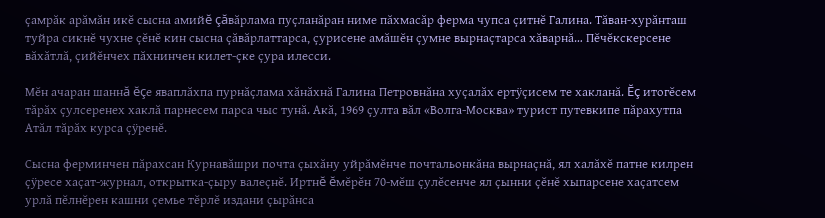çамрăк арăмăн икĕ сысна амийĕ çăвăрлама пуçланăран ниме пăхмасăр ферма чупса çитнĕ Галина. Тăван-хурăнташ туйра сикнĕ чухне çĕнĕ кин сысна çăвăрлаттарса, çурисене амăшĕн çумне вырнаçтарса хăварнă… Пĕчĕкскерсене вăхăтлă, çийĕнчех пăхнинчен килет-çке çура илесси.

Мĕн ачаран шаннă ĕçе яваплăхпа пурнăçлама хăнăхнă Галина Петровнăна хуçалăх ертÿçисем те хакланă. Ĕç итогĕсем тăрăх çулсеренех хаклă парнесем парса чыс тунă. Акă, 1969 çулта вăл «Волга-Москва» турист путевкипе пăрахутпа Атăл тăрăх курса çÿренĕ.

Сысна ферминчен пăрахсан Курнавăшри почта çыхăну уйрăмĕнче почтальонкăна вырнаçнă, ял халăхĕ патне килрен çÿресе хаçат-журнал, открытка-çыру валеçнĕ. Иртнĕ ĕмĕрĕн 70-мĕш çулĕсенче ял çынни çĕнĕ хыпарсене хаçатсем урлă пĕлнĕрен кашни çемье тĕрлĕ издани çырăнса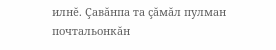илнĕ. Çавăнпа та çăмăл пулман почтальонкăн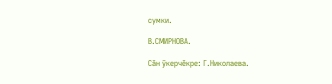сумки.

В.СМИРНОВА.

Сăн ÿкерчĕкре: Г.Николаева.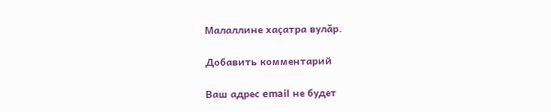Малаллине хаçатра вулăр.

Добавить комментарий

Ваш адрес email не будет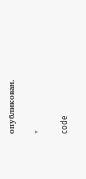опубликован.

*

code